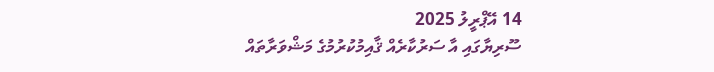14 އޭޕްރީލު 2025
ސޫރިޔާގައި އާ ސަރުކާރެއް ޤާއިމުކުރުމުގެ މަޝްވަރާތައް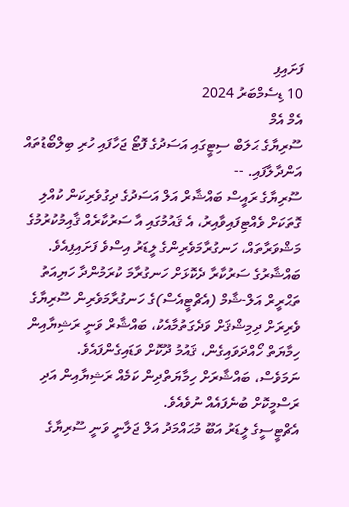ފަށައިފި
10 ޑިސެމްބަރު 2024
އެމް އެމް
ސޫރިޔާގެ ޙަލަބް ސިޓީގައި އަސަދުގެ ފޮޓޯ ޖަހާފައި ހުރި ބިލްބޯޑުތައް އަންދާލާފައި. --
ސޫރިޔާގެ ރައީސް ބައްޝާރް އަލް އަސަދުގެ ދިގުވެރިކަން ކުއްލި ގޮތަކަށް ވެއްޓިފައިވާއިރު، އެ ޤައުމުގައި އާ ސަރުކާރެއް ޤާއިމުކުރުމުގެ މަޝްވަރާތައް، ހަނގުރާމަވެރިންގެ ލީޑަރު އިސްވެ ފަށައިފިއެވެ.
ބައްޝާރުގެ ސަރުކާރާ ދެކޮޅަށް ހަނގުރާމަ ކުރަމުންދާ ހަޔިއަތު ތަޙްރީރް އަލް-ޝާމް (އެޗްޓީއެސް)ގެ ހަނގުރާމަވެރިން ސޫރިޔާގެ ވެރިރަށް ދިމިޝްޤަށް ވަދެގަތުމާއެކު، ބައްޝާރް ވަނީ ރަޝިޔާއިން ހިމާޔަތް ހޯއްދަވައިގެން، ޤައުމު ދޫކޮށް ވަޑައިގެންފައެވެ.
ނަމަވެސް، ބައްޝާރަށް ހިމާޔަތްދިން ކަމެއް ރަޝިޔާއިން އަދި ރަސްމީކޮށް ބުނެފައެއް ނުވެއެވެ.
އެޗްޓީސީގެ ލީޑަރު އަބޫ މުޙައްމަދު އަލް ޖަލާނީ ވަނީ ސޫރިޔާގެ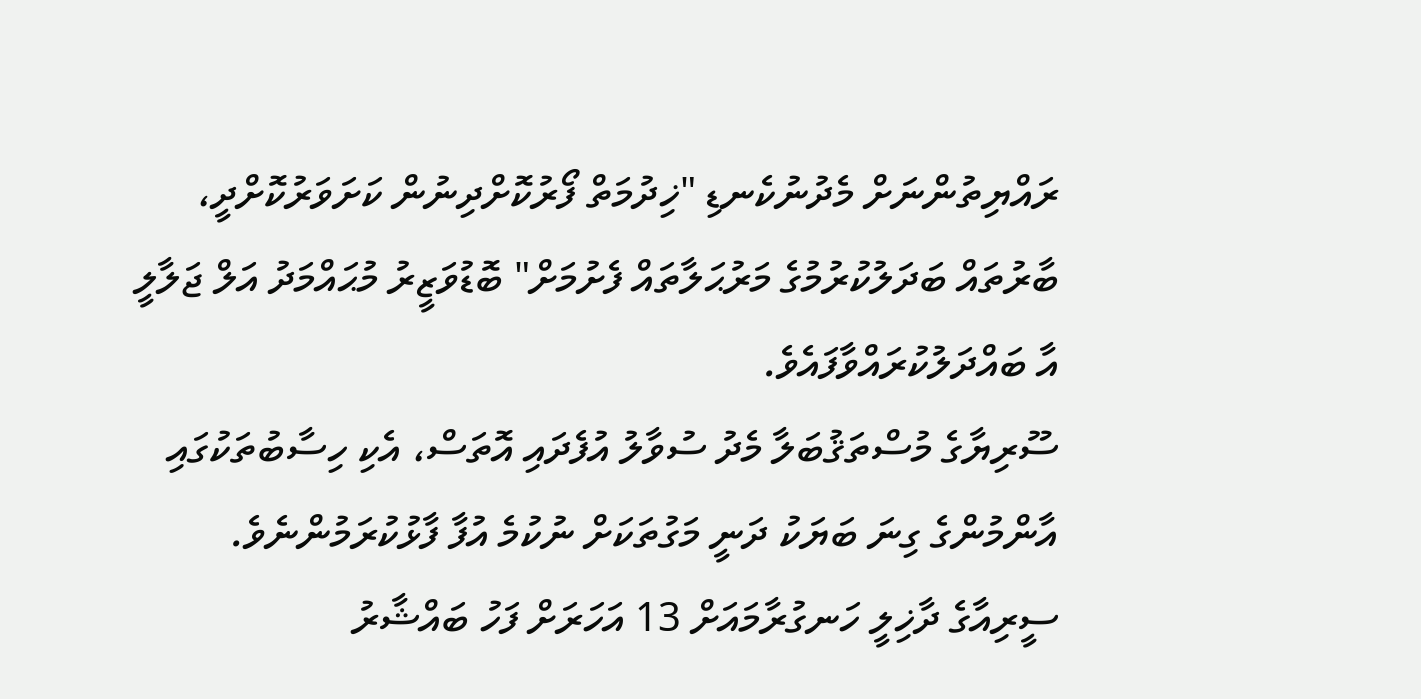ރައްޔިތުންނަށް މެދުނުކެނޑި "ޚިދުމަތް ފޯރުކޮށްދިނުން ކަށަވަރުކޮށްދީ، ބާރުތައް ބަދަލުކުރުމުގެ މަރުޙަލާތައް ފެށުމަށް" ބޮޑުވަޒީރު މުޙައްމަދު އަލް ޖަލާލީ އާ ބައްދަލުކުރައްވާފައެވެ.
ސޫރިޔާގެ މުސްތަޤުބަލާ މެދު ސުވާލު އުފެދައި އޮތަސް، އެކި ހިސާބުތަކުގައި އާންމުންގެ ގިނަ ބަޔަކު ދަނީ މަގުތަކަށް ނުކުމެ އުފާ ފާޅުކުރަމުންނެވެ.
ސީރިއާގެ ދާޚިލީ ހަނގުރާމައަށް 13 އަހަރަށް ފަހު ބައްޝާރު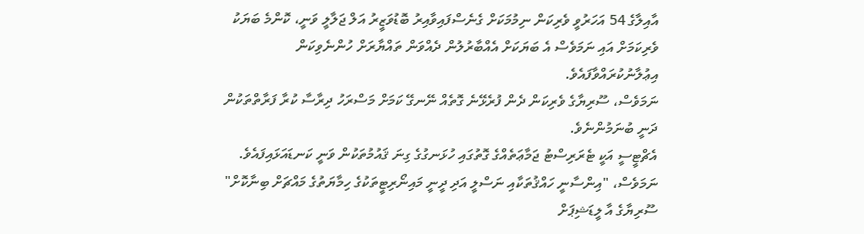އާއިލާގެ 54 އަހަރުވީ ވެރިކަން ނިމުމަކަށް ގެނެސްފައިވާއިރު ބޮޑުވަޒީރު އަލް ޖަލާލީ ވަނީ، ކޮންމެ ބަޔަކު ވެރިކަމަށް އައި ނަމަވެސް އެ ބަޔަކަށް އެއްބާރުލުން ދެއްވަން ތައްޔާރަށް ހުންނެވިކަން އިޢުލާނުކުރައްވާފައެވެ.
ނަމަވެސް، ސޫރިޔާގެ ވެރިކަން ދެން ފުރެޅޭނެ ގޮތެއް ނޭނގޭ ކަމަށް މަސްރަހު ދިރާސާ ކުރާ ފަރާތްތަކުން ދަނީ ބުނަމުންނެވެ.
އެޗްޓީސީ އަކީ ޓެރަރިސްޓު ޖަމާޢަތެއްގެ ގޮތުގައި ހުޅަނގުގެ ގިނަ ޤައުމުތަކުން ވަނީ ކަނޑައަޅައިފައެވެ.
ނަމަވެސް، "އިންސާނީ ހައްޤުތަކާއި ނަސްލީ އަދި ދީނީ މައިނޯރިޓީތަކުގެ ހިމާޔަތުގެ މައްޗަށް ބިނާކޮށް" ސޫރިޔާގެ އާ ލީޑަޝިޕަށް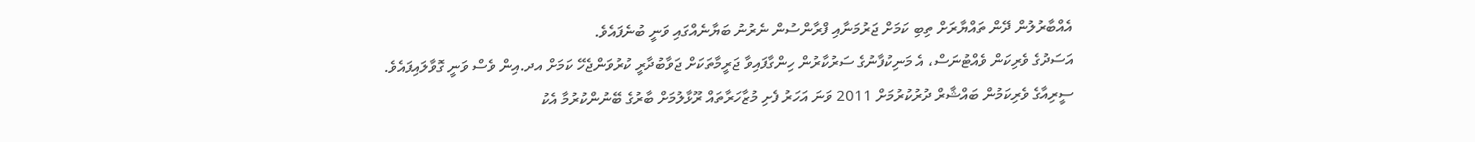އެއްބާރުލުން ދޭން ތައްޔާރަށް ތިބި ކަމަށް ޖަރުމަނާއި ފްރާންސުން ނެރުނު ބަޔާނެއްގައި ވަނީ ބުނެފައެވެ.
އަސަދުގެ ވެރިކަން ވެއްޓުނަސް، އެ މަނިކުފާނުގެ ސަރުކާރުން ހިންގާފައިވާ ޖަރީމާތަކަށް ޖަވާބުދާރީ ކުރުވަންޖެހޭ ކަމަށް އދ.އިން ވެސް ވަނީ ގޮވާލައިފައެވެ.
ސީރިއާގެ ވެރިކަމުން ބައްޝާރް ދުރުކުރުމަށް 2011 ވަނަ އަހަރު ފެށި މުޒާހަރާތައް ރޫޅާލުމަށް ބާރުގެ ބޭނުންކުރުމާ އެކު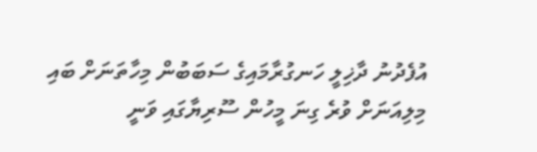އުފެދުނު ދާޚިލީ ހަނގުރާމައިގެ ސަބަބުން މިހާތަނަށް ބައި މިލިއަނަށް ވުރެ ގިނަ މީހުން ސޫރިޔާގައި ވަނީ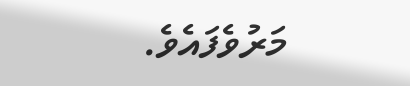މަރުވެފައެވެ.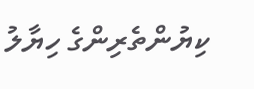ކިޔުންތެރިންގެ ހިޔާލު